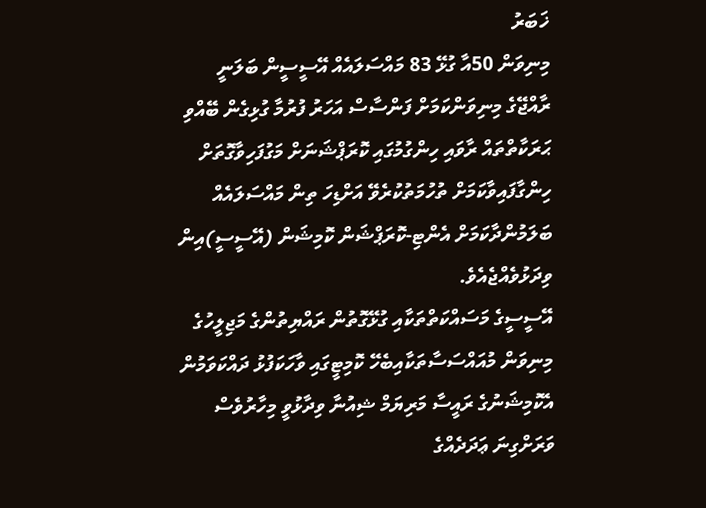ޚަބަރު
މިނިވަން 50އާ ގުޅޭ 83 މައްސަލައެއް އޭސީސީން ބަލަނީ
ރާއްޖޭގެ މިނިވަންކަމަށް ފަންސާސް އަހަރު ފުރުމާ ގުޅިގެން ބޭއްވި ޙަރަކާތްތައް ރާވައި ހިންގުމުގައި ކޮރަޕްޝަނަށް މަގުފަހިވާގޮތަށް ހިންގާފައިވާކަމަށް ތުހުމަތުކުރެވޭ އަށްޑިހަ ތިން މައްސަލައެއް ބަލަމުންދާކަމަށް އެންޓި-ކޮރަޕްޝަން ކޮމިޝަން (އޭސީސީ)އިން ވިދަޅުވެއްޖެއެވެ.
އޭސީސީގެ މަސައްކަތްތަކާއި ގުޅޭގޮތުން ރައްޔިތުންގެ މަޖިލީހުގެ މިނިވަން މުއައްސަސާތަކާއިބެހޭ ކޮމިޓީގައި ވާހަކަފުޅު ދައްކަވަމުން އެކޮމިޝަނުގެ ރައީސާ މަރިޔަމް ޝިއުނާ ވިދާޅުވީ މިހާރުވެސް ވަރަށްގިނަ ޢަދަދެއްގެ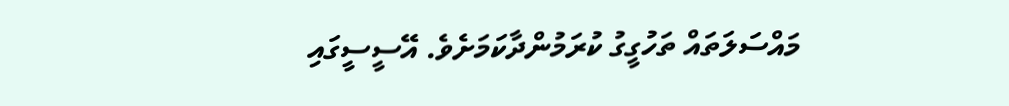މައްސަލަތައް ތަހުގީގު ކުރަމުންދާކަމަށެވެ. އޭސީސީގައި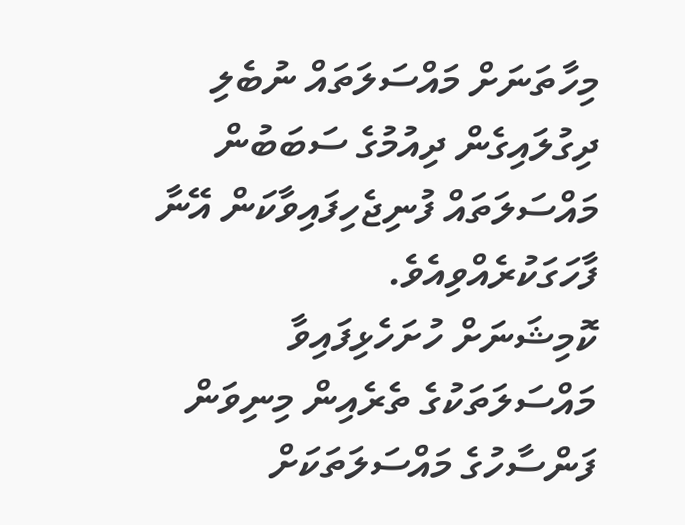މިހާތަނަށް މައްސަލަތައް ނުބެލި ދިގުލައިގެން ދިއުމުގެ ސަބަބުން މައްސަލަތައް ފުނިޖެހިފައިވާކަން އޭނާ ފާހަގަކުރެއްވިއެވެ.
ކޮމިޝަނަށް ހުށަހެޅިފައިވާ މައްސަލަތަކުގެ ތެރެއިން މިނިވަން ފަންސާހުގެ މައްސަލަތަކަށް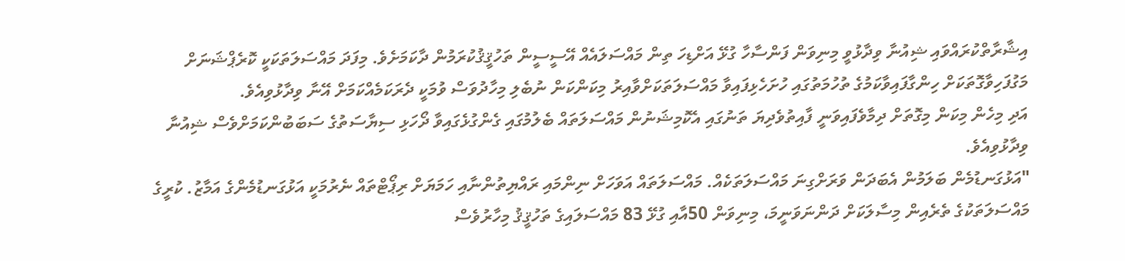އިޝާރާތްކުރައްވައި ޝިއުނާ ވިދާޅުވީ މިނިވަން ފަންސާހާ ގުޅޭ އަށްޑިހަ ތިން މައްސަލައެއް އޭސީސީން ތަހުޤީޤުކުރަމުން ދާކަމަށެވެ. މިފަދަ މައްސަލަތަކަކީ ކޮރެޕްޝަނަށް މަގުފަހިވާގޮތަކަށް ހިންގާފައިވާކަމުގެ ތުހުމަތުގައި ހުށަހެޅިފައިވާ މައްސަލަތަކަށްވާއިރު މިކަންކަން ނުބެލި މިހާދުވަސް ވުމަކީ ދެރަކަމެއްކަމަށް އޭނާ ވިދާޅުވިއެވެ.
އަދި މިހެން މިކަން މިގޮތަށް ދިމާވެފައިވަނީ ފާއިތުވެދިޔަ ތަނުގައި އެކޮމިޝަނުން މައްސަލަތައް ބެލުމުގައި ގެންގުޅެގައިވާ ދޯހަޅި ސިޔާސަތުގެ ސަބަބުންކަމަށްވެސް ޝިއުނާ ވިދާޅުވިއެވެ.
"އަޅުގަނޑުމެން ބަލަމުން އެބަދަން ވަރަށްގިނަ މައްސަލަތަކެއް. މައްސަލަތައް އަވަހަށް ނިންމައި ރައްޔިތުންނާއި ހަމަޔަށް ރިޕޯޓްތައް ނެރުމަކީ އަޅުގަނޑުމެންގެ އަމާޒު. ކުރީގެ މައްސަލަތަކުގެ ތެރެއިން މިސާލަކަށް ދަންނަވަނީމަ، މިނިވަން 50އާއި ގުޅޭ 83 މައްސަލައިގެ ތަހުޤީޤު މިހާރުވެސް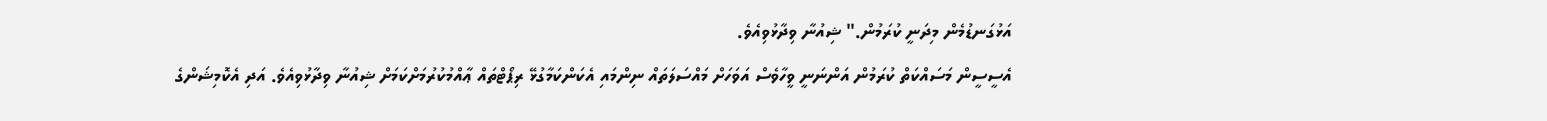އަޅުގަނޑުމެން މިދަނީ ކުރަމުން." ޝިއުނާ ވިދާޅުވިއެވެ.
އެސީސީން މަސައްކަތް ކުރަމުން އަންނަނީ ވީހާވެސް އަވަހަށް މައްސަލަތައް ނިންމައި އެކަންކަމާގުޅޭ ރިޕޯޓްތައް ޢާއްމުކުރުމަށްކަމަށް ޝިއުނާ ވިދާޅުވިއެވެ. އަދި އެކޮމިޝަންގެ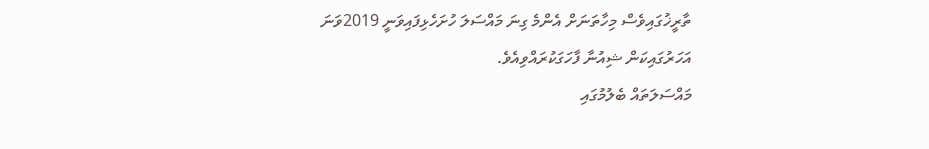ތާރީޚުގައިވެސް މިހާތަނަށް އެންމެ ގިނަ މައްސަލަ ހުށަހެޅިފައިވަނީ 2019ވަނަ އަހަރުގައިކަން ޝިއުނާ ފާހަގަކުރައްވިއެވެ.
މައްސަލަތައް ބެލުމުގައި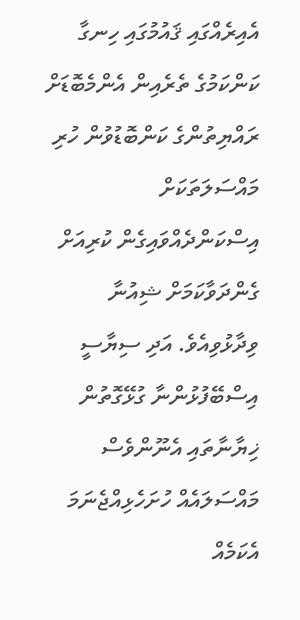އެއިރެއްގައި ޤައުމުގައި ހިނގާ ކަންކަމުގެ ތެރެއިން އެންމެބޮޑަށް ރައްޔިތުންގެ ކަންބޮޑުވުން ހުރި މައްސަލަތަކަށް އިސްކަންދެއްވައިގެން ކުރިއަށް ގެންދަވާކަމަށް ޝިއުނާ ވިދާޅުވިއެވެ. އަދި ސިޔާސީ އިސްބޭފުޅުންނާ ގުޅޭގޮތުން ޚިޔާނާތައި އެނޫންވެސް މައްސަލައެއް ހުށަހެޅިއްޖެނަމަ އެކަމެއް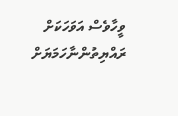ވީހާވެސް އަވަހަކަށް ރައްޔިތުންނާހަމަޔަށް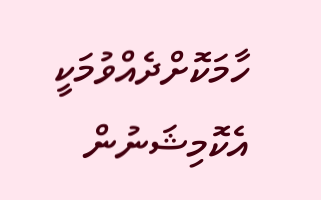ހާމަކޮށްދެއްވުމަކީ އެކޮމިޝަނުން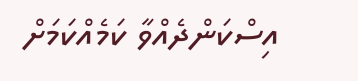އިސްކަންދެއްވާ ކަމެއްކަމަށް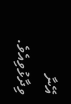އޭނާ ވިދާޅުވިއެވެ.